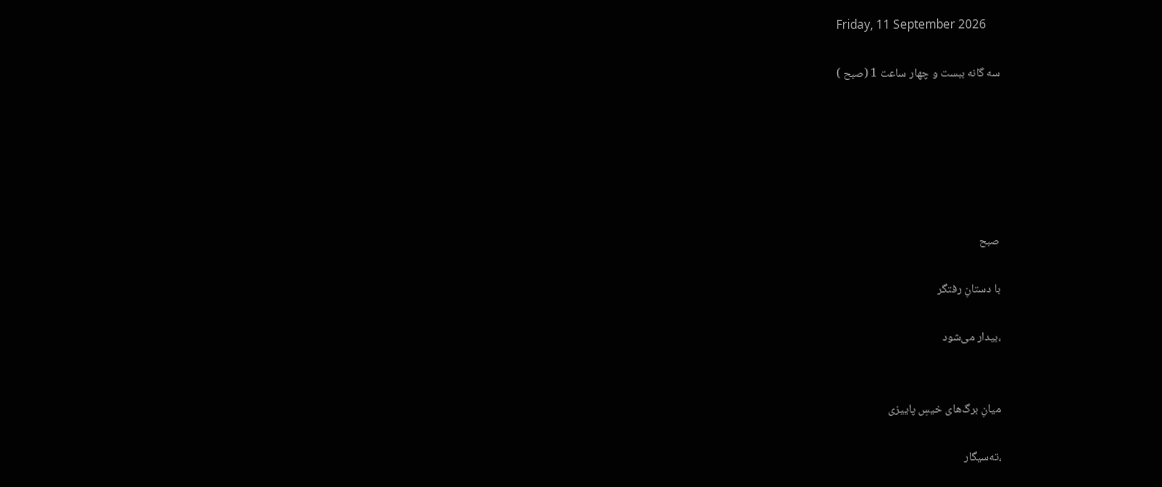Friday, 11 September 2026

سه گانه ببست و چهار ساعت 1 (صبح )






صبح

با دستانِ رفتگر

،بیدار می‌شود


میانِ برگ‌های خیسِ پاییزی

،ته‌سیگار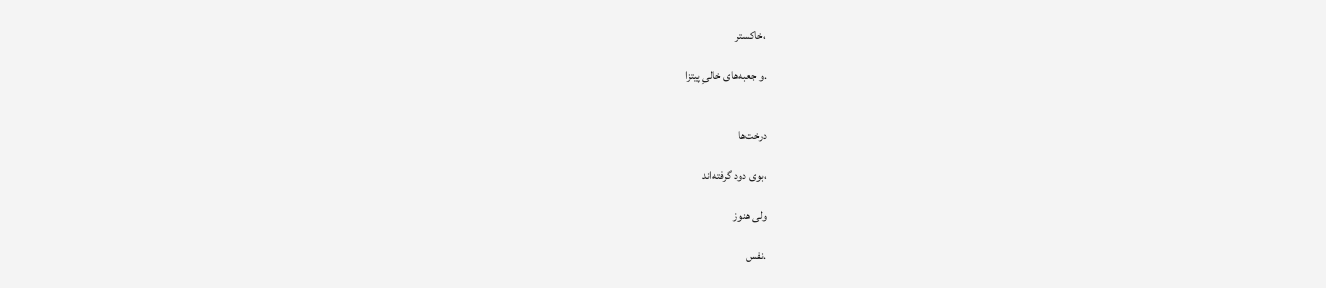،خاکستر

.و جعبه‌های خالیِ پیتزا


درخت‌ها

،بوی دود گرفته‌اند

ولی هنوز

.نفس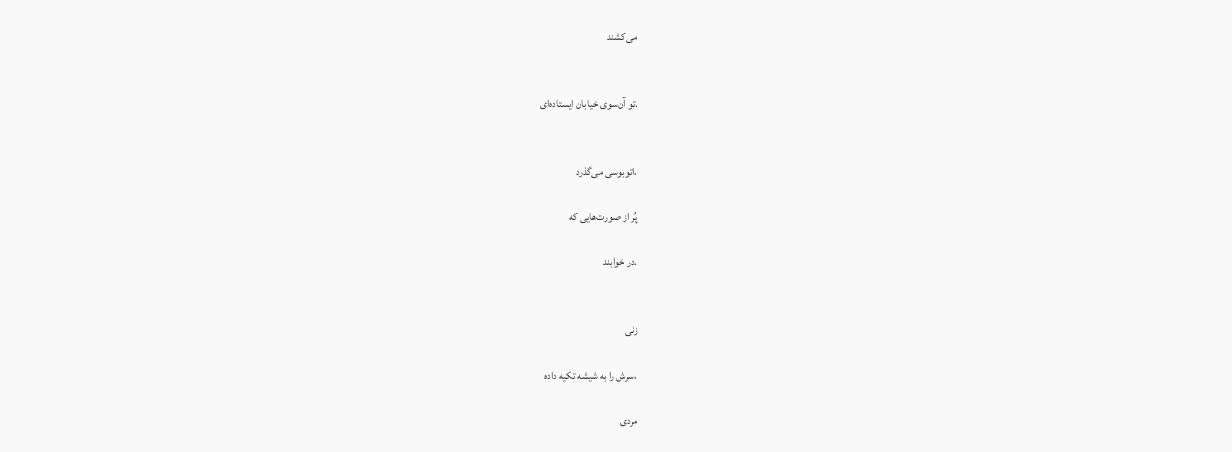می‌کشند


.تو آن‌سوی خیابان ایستاده‌ای


،اتوبوسی می‌گذرد

پُر از صورت‌هایی که

.در خوابند


زنی

،سرش را به شیشه تکیه داده

مردی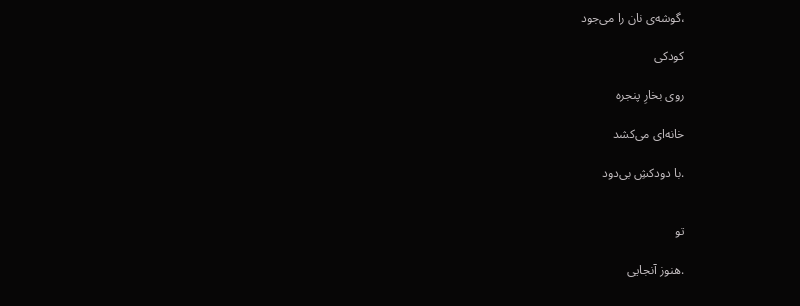،گوشه‌ی نان را می‌جود

کودکی

روی بخارِ پنجره

خانه‌ای می‌کشد

.با دودکشِ بی‌دود


تو

.هنوز آنجایی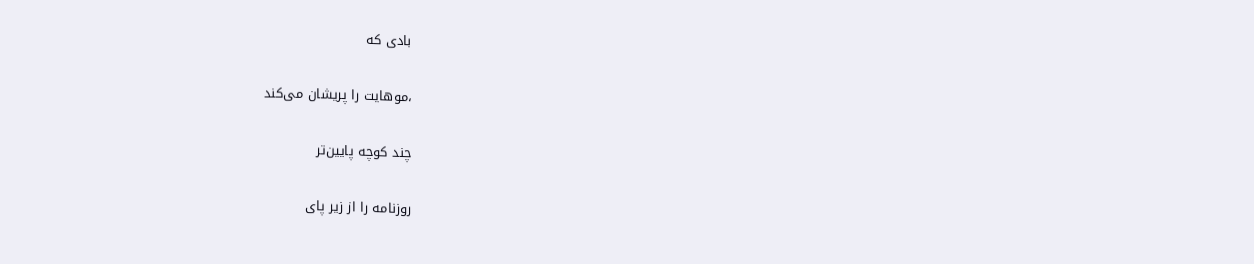بادی که

،موهایت را پریشان می‌کند

چند کوچه پایین‌تر

روزنامه را از زیر پای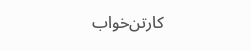کارتن‌خواب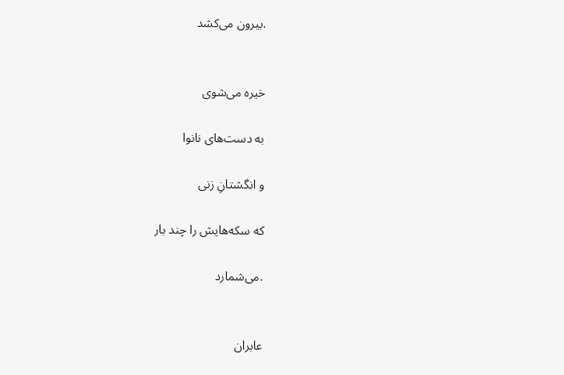.بیرون می‌کشد


خیره می‌شوی

به دست‌های نانوا

و انگشتانِ زنی

که سکه‌هایش را چند بار

.می‌شمارد


عابران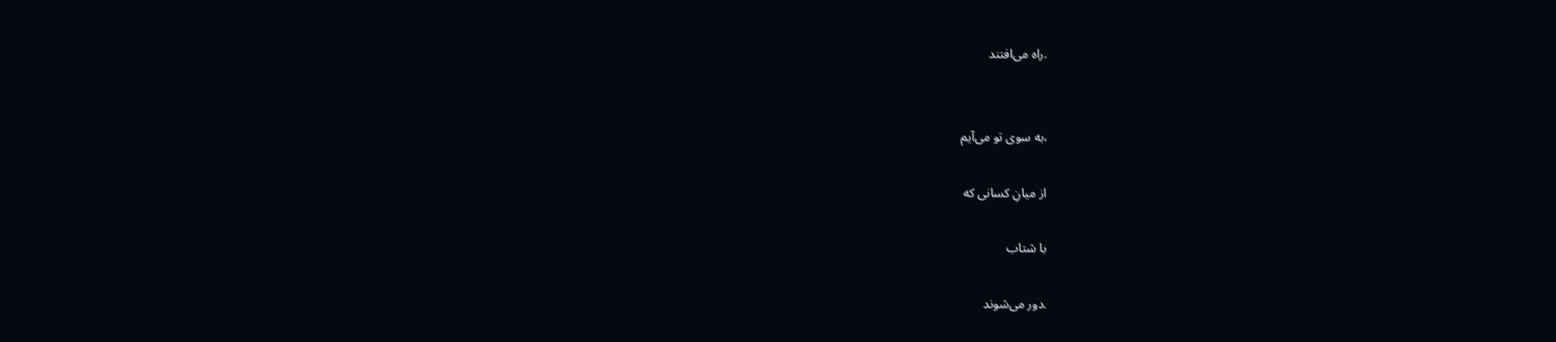.راه می‌افتند


،به سوی تو می‌آیم

از میانِ کسانی که

با شتاب

.دور می‌شوند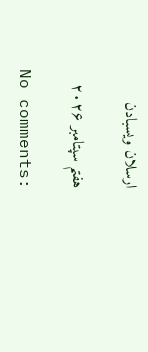ارسلان ویسبادن

هفتم سپتامبر ۲۰۲۶

No comments: